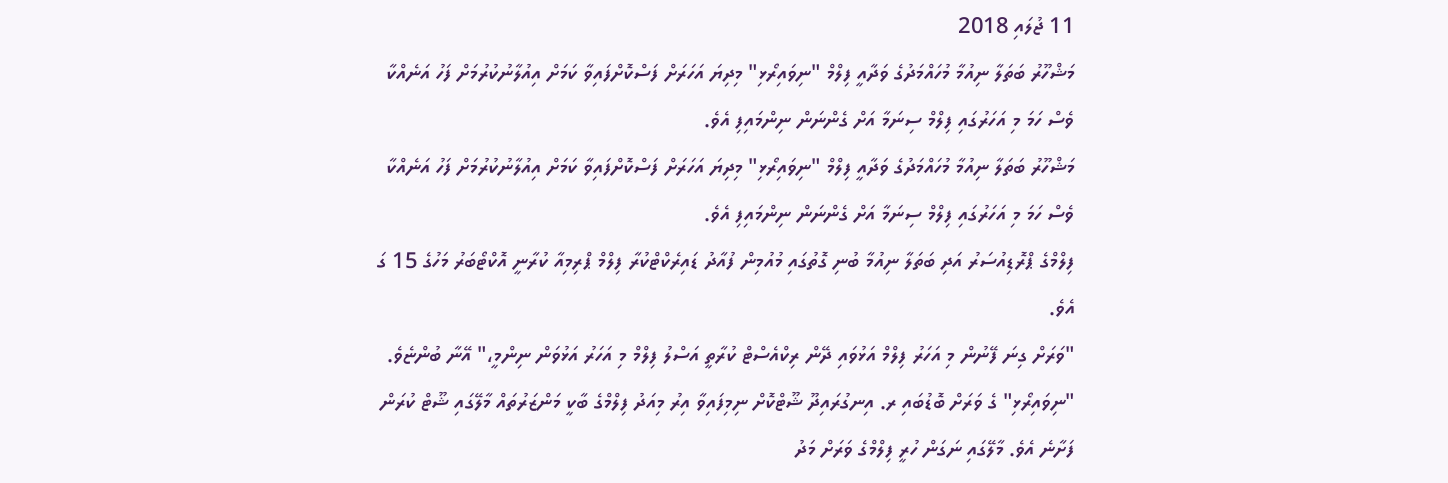11 ޖުލައި 2018
މަޝްހޫރު ބަތަލާ ނިއުމާ މުހައްމަދުގެ ވަދާއީ ފިލްމް "ނިވައިރޯޅި" މިދިޔަ އަހަރަށް ފަސްކޮށްފައިވާ ކަމަށް އިއުލާނުކުރުމަށް ފަހު އަނެއްކާ ވެސް ހަމަ މި އަހަރުގައި ފިލްމް ސިނަމާ އަށް ގެންނަން ނިންމައިފި އެވެ.
މަޝްހޫރު ބަތަލާ ނިއުމާ މުހައްމަދުގެ ވަދާއީ ފިލްމް "ނިވައިރޯޅި" މިދިޔަ އަހަރަށް ފަސްކޮށްފައިވާ ކަމަށް އިއުލާނުކުރުމަށް ފަހު އަނެއްކާ ވެސް ހަމަ މި އަހަރުގައި ފިލްމް ސިނަމާ އަށް ގެންނަން ނިންމައިފި އެވެ.
ފިލްމްގެ ޕްރޮޑިއުސަރު އަދި ބަތަލާ ނިއުމާ ބުނި ގޮތުގައި މުއުމިން ފުއާދު ޑައިރެކްޓްކުރާ ފިލްމް ޕްރިމިއާ ކުރާނީ އޮކްޓޯބަރު މަހުގެ 15 ގަ އެވެ.
"ވަރަށް ގިނަ ފޭނުން މި އަހަރު ފިލްމް އަޅުވައި ދޭން ރިކްއެސްޓް ކުރާތީ އަސްލު ފިލްމް މި އަހަރު އަޅުވަން ނިންމީ،" އޭނާ ބުންޏެވެ.
"ނިވައިރޯޅި" ގެ ވަރަށް ބޮޑުބައި ރ. އިނގުރައިދޫ ޝޫޓްކޮށް ނިމިފައިވާ އިރު މިއަދު ފިލްމްގެ ބާކީ މަންޒަރުތައް މާލޭގައި ޝޫޓް ކުރަން ފަށާނެ އެވެ. މާލޭގައި ނަގަން ހުރީ ފިލްމްގެ ވަރަށް މަދު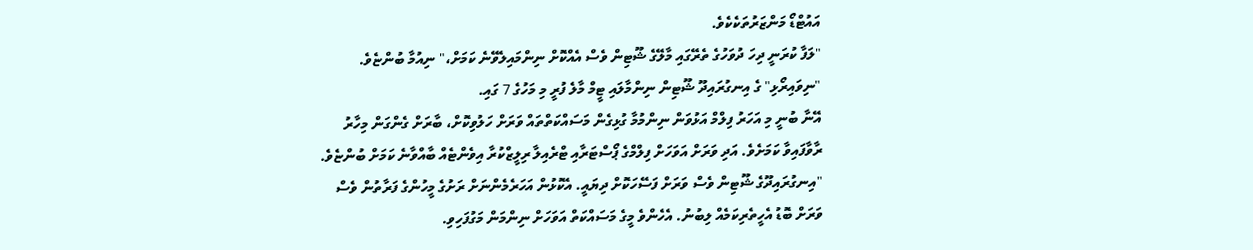އައުޓްޑޯ މަންޒަރުތަކެކެވެ.
"ލަފާ ކުރަނީ ދިހަ ދުވަހުގެ ތެރޭގައި މާލޭގެ ޝޫޓިން ވެސް އެއްކޮށް ނިންމައިލެވޭނެ ކަމަށް،" ނިއުމާ ބުންޏެވެ.
"ނިވައިރޯޅި" ގެ އިނގުރައިދޫ ޝޫޓިން ނިންމާލައި ޓީމް މާލެ ފުރީ މި މަހުގެ 7 ގައި.
އޭނާ ބުނީ މި އަހަރު ފިލްމް އަޅުވަން ނިންމުމާ ގުޅިގެން މަސައްކަތްތައް ވަރަށް ހަލުވިކޮށް، ބާރަށް ގެންގަން މިހާރު ރާވާފައިވާ ކަމަށެވެ. އަދި ވަރަށް އަވަހަށް ފިލްމްގެ ޕޯސްޓަރާއި ޓްރެއިލާ ރިލީޒްކުރާ އިވެންޓެއް ބާއްވާނެ ކަމަށް ބުންޏެވެ.
"އިނގުރައިދޫގެ ޝޫޓިން ވެސް ވަރަށް ފަސޭހަކޮށް ދިޔައީ. އެކޮޅުން އަހަރެމެންނަށް ރަށުގެ މީހުންގެ ފަރާތުން ވެސް ވަރަށް ބޮޑު އެހީތެރިކަމެއް ލިބުނު. އެހެންވެ މީގެ މަސައްކަތް އަވަހަށް ނިންމަން މަގުފަހިވި.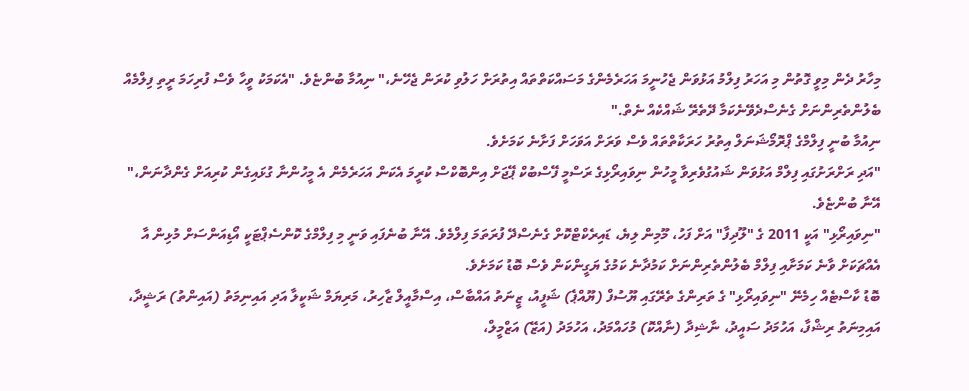މިހާރު ދެން މިވީ ގޮތުން މި އަހަރު ފިލްމު އަޅުވަން ޖެހުނީމަ އަހަރެމެންގެ މަސައްކަތްތައް އިތުރަށް ހަލުވި ކުރަން ޖެހޭނެ،" ނިއުމާ ބުންޏެވެ. "އެކަމަކު ވީހާ ވެސް ފުރިހަމަ ރީތި ފިލްމެއް ބެލުންތެރިންނަށް ގެނެސްދެވޭނެކަމާ ދޭތެރޭ ޝައްކެއް ނެތް."
ނިއުމާ ބުނީ ފިލްމްގެ ޕްރޮމޯޝަނަލް އިތުރު ހަރަކާތްތައް ވެސް ވަރަށް އަވަހަށް ފަށާނެ ކަމަށެވެ.
"އަދި ރަށްރަށުގައި ފިލްމް އަޅުވަން ޝައުގުވެރިވާ މީހުން ނިވައިރޯޅިގެ ރަސްމީ ފޭސްބުކް ޕޭޖަށް އިންބޮކްސް ކުރީމަ އެކަން އަހަރެމެން އެ މީހުންނާ ގުޅައިގެން ކުރިއަށް ގެންދާނަން،" އޭނާ ބުންޏެވެ.
"ނިވައިރޯޅި" އަކީ 2011 ގެ "ލޫދިފާ" އަށް ފަހު، މޫމިން ލިޔެ، ޑައިރެކްޓްކޮށް ގެނެސްދޭ ފުރަތަމަ ފިލްމެވެ. އޭނާ ބުނެފައި ވަނީ މި ފިލްމްގެ ކޮންސެޕްޓަކީ އޯޑިއަންސަށް މުޅިން އާ އެއްޗަކަށް ވާނެ ކަމަށާއި ފިލްމް ބެލުންތެރިންނަށް ކަމުދާނެ ކަމުގެ ޔަގީންކަން ވެސް ބޮޑު ކަމަށެވެ.
ބޮޑު ކާސްޓެއް ހިމެނޭ "ނިވައިރޯޅި" ގެ ތަރިންގެ ތެރޭގައި ޔޫސުފް (ޔޫއްޕެ) ޝަފީއު، ޒީނަތު އައްބާސް، އިސްމާއީލް ޒާހިރު، މަރިޔަމް ޝަކީލާ އަދި އައިނިމަތު (އައިންތު) ރަޝީދާ، އައިމިނަތު ރިޝްފާ، އަހުމަދު ސައީދު، ނާޝިދާ (ނާއްކޮ) މުހައްމަދު، އަހުމަދު (އަޒޭ) އަޒްމީލް،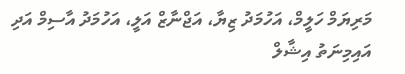މަރިޔަމް ހަލީމް، އަހުމަދު ޒިޔާ، އަޖްނާޒް އަލީ، އަހުމަދު އާސިމް އަދި އައިމިނަތު އިޝާލް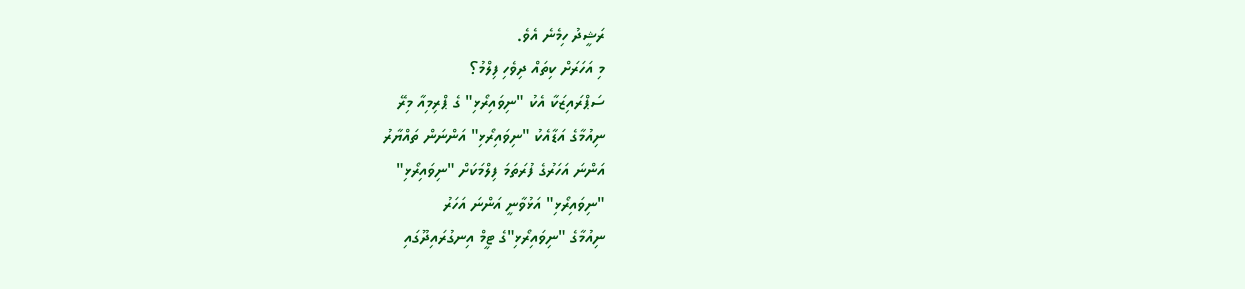ރަޝީދު ހިމެނެ އެވެ.
މި އަހަރަށް ކިތައް ދިވެހި ފިލްމު؟
ސަޕްރައިޒަކާ އެކު "ނިވައިރޯޅި" ގެ ޕްރިމިއާ މިރޭ
ނިއުމާގެ އަޑާއެކު "ނިވައިރޯޅި" އަންނަން ތައްޔާރު
އަންނަ އަހަރުގެ ފުރަތަމަ ފިލްމަކަށް "ނިވައިރޯޅި"
"ނިވައިރޯޅި" އަޅުވާނީ އަންނަ އަހަރު
ނިއުމާގެ "ނިވައިރޯޅި"ގެ ޓީމް އިނގުރައިދޫގައި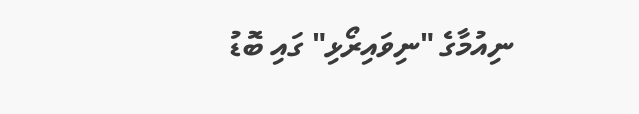ނިއުމާގެ "ނިވައިރޯޅި" ގައި ބޮޑު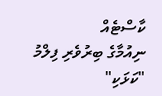ކާސްޓެއް
ނިއުމާގެ ބިރުވެރި ފިލްމު "ކަޅަކި"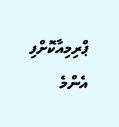ޕްރިމިއާކޮށްފި
އެންމެ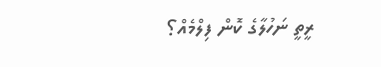ރީތީ ނަހުލާގެ ކޮން ފިލްމެއް؟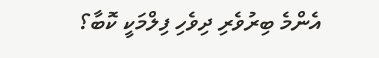އެންމެ ބިރުވެރި ދިވެހި ފިލްމަކީ ކޮބާ؟